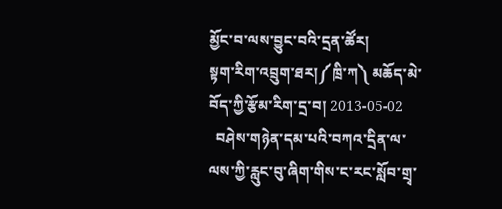མྱོང་བ་ལས་བྱུང་བའི་དྲན་ཚོར།
སྟག་རིག་འབྲུག་ཐར།༼ཁྲི་ཀ༽ མཆོད་མེ་བོད་ཀྱི་རྩོམ་རིག་དྲ་བ། 2013-05-02
  བཤེས་གཉེན་དམ་པའི་བཀའ་དྲིན་ལ་ལས་ཀྱི་རླུང་བུ་ཞིག་གིས་ང་རང་སློབ་གྲྭ་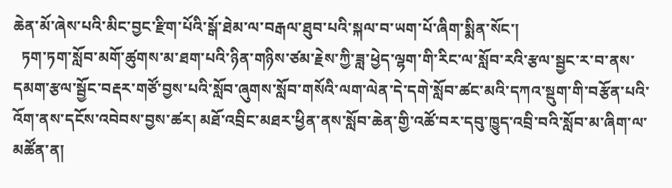ཆེན་མོ་ཞེས་པའི་མིང་བྱང་རྫིག་པོའི་སྒོ་ཐེམ་ལ་བརྒལ་ཐུབ་པའི་སྐལ་བ་ཡག་པོ་ཞིག་སྨིན་སོང་།
  ཏག་ཏག་སློབ་མགོ་ཚུགས་མ་ཐག་པའི་ཉིན་གཉིས་ཙམ་རྗེས་ཀྱི་ཟླ་ཕྱེད་ལྷག་གི་རིང་ལ་སློབ་རའི་རྩལ་སྦྱང་ར་བ་ནས་དམག་རྩལ་སྦྱོང་བརྡར་གཙོ་བྱས་པའི་སློབ་ཞུགས་སློབ་གསོའི་ལག་ལེན་དེ་དགེ་སློབ་ཚང་མའི་དཀའ་སྡུག་གི་བརྩོན་པའི་འོག་ནས་དངོས་འབེབས་བྱས་ཚར། མཐོ་འབྲིང་མཐར་ཕྱིན་ནས་སློབ་ཆེན་གྱི་འཚོ་བར་དབུ་ཁྱུད་འབྲི་བའི་སློབ་མ་ཞིག་ལ་མཚོན་ན།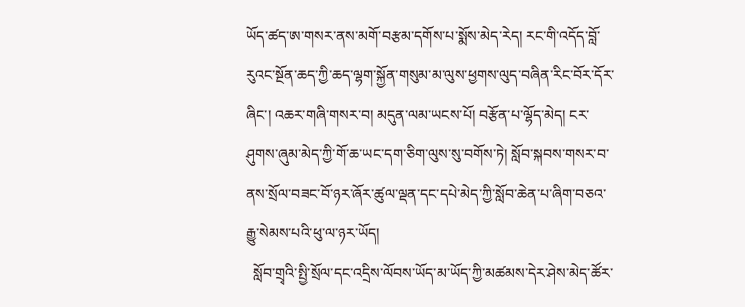ཡོད་ཚད་ཨ་གསར་ནས་མགོ་བརྩམ་དགོས་པ་སྨོས་མེད་རེད། རང་གི་འདོད་བློ་རུའང་སྔོན་ཆད་ཀྱི་ཆད་ལྷག་སྐྱོན་གསུམ་མ་ལུས་ཕྱགས་ལུད་བཞིན་རིང་བོར་དོར་ཞིང་། འཆར་གཞི་གསར་བ། མདུན་ལམ་ཡངས་པོ། བརྩོན་པ་ལྷོད་མེད། ངར་ཤུགས་ཞུམ་མེད་ཀྱི་གོ་ཆ་ཡང་དག་ཅིག་ལུས་སུ་བགོས་ཏེ། སློབ་སྐབས་གསར་བ་ནས་སྲོལ་བཟང་བོ་ཉར་ཞོར་ཚུལ་ལྡན་དང་དཔེ་མེད་ཀྱི་སློབ་ཆེན་པ་ཞིག་བཅའ་རྒྱུ་སེམས་པའི་ཕུ་ལ་ཉར་ཡོད།
  སློབ་གྲྭའི་སྤྱི་སྲོལ་དང་འདྲིས་ལོབས་ཡོད་མ་ཡོད་ཀྱི་མཚམས་དེར་ཤེས་མེད་ཚོར་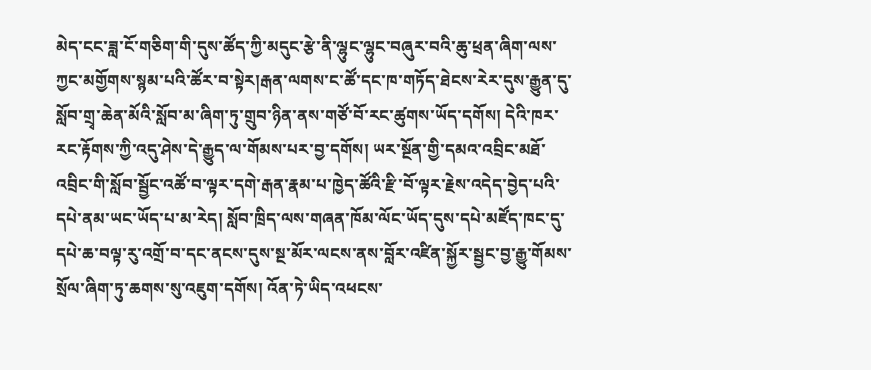མེད་ངང་ཟླ་ངོ་གཅིག་གི་དུས་ཚོད་ཀྱི་མདུང་རྩེ་ནི་ལྷུང་ལྷུང་བཞུར་བའི་ཆུ་ཕྲན་ཞིག་ལས་ཀྱང་མགྱོགས་སྙམ་པའི་ཚོར་བ་སྟེར།རྒན་ལགས་ང་ཚོ་དང་ཁ་གཏོད་ཐེངས་རེར་དུས་རྒྱུན་དུ་སློབ་གྲྭ་ཆེན་མོའི་སློབ་མ་ཞིག་ཏུ་གྲུབ་ཉིན་ནས་གཙོ་བོ་རང་ཚུགས་ཡོད་དགོས། དེའི་ཁར་རང་རྟོགས་ཀྱི་འདུ་ཤེས་དེ་རྒྱུད་ལ་གོམས་པར་བྱ་དགོས། ཡར་སྔོན་གྱི་དམའ་འབྲིང་མཐོ་འབྲིང་གི་སློབ་སྦྱོང་འཚོ་བ་ལྟར་དགེ་རྒན་རྣམ་པ་ཁྱེད་ཚོའི་རྫི་བོ་ལྟར་རྗེས་འདེད་བྱེད་པའི་དཔེ་ནམ་ཡང་ཡོད་པ་མ་རེད། སློབ་ཁྲིད་ལས་གཞན་ཁོམ་ལོང་ཡོད་དུས་དཔེ་མཛོད་ཁང་དུ་དཔེ་ཆ་བལྟ་རུ་འགྲོ་བ་དང་ནངས་དུས་སྔ་མོར་ལངས་ནས་བློར་འཛིན་སྐྱོར་སྦྱང་བྱ་རྒྱུ་གོམས་སྲོལ་ཞིག་ཏུ་ཆགས་སུ་འཇུག་དགོས། འོན་ཏེ་ཡིད་འཕངས་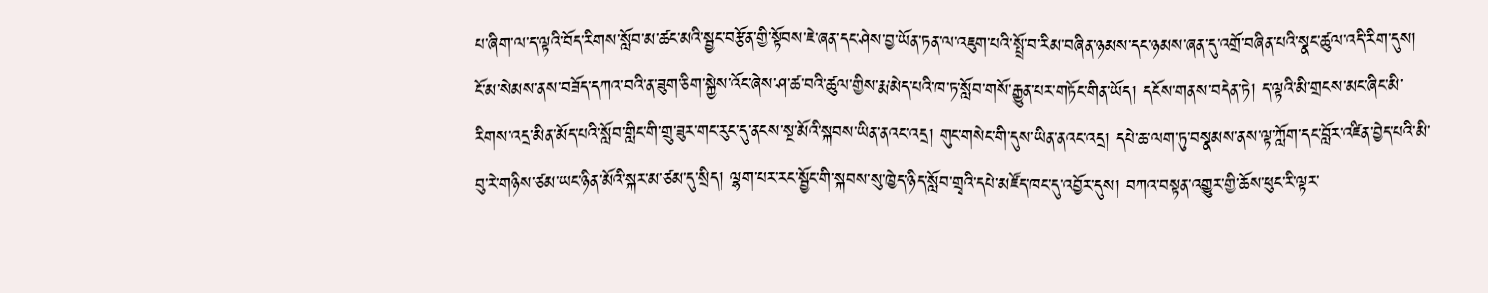པ་ཞིག་ལ་ད་ལྟའི་བོད་རིགས་སློབ་མ་ཚང་མའི་སྦྱང་བརྩོན་གྱི་སྟོབས་ཇེ་ཞན་དང་ཤེས་བྱ་ཡོན་ཏན་ལ་འཇུག་པའི་སྤྲོ་བ་རིམ་བཞིན་ཉམས་དང་ཉམས་ཞན་དུ་འགྲོ་བཞིན་པའི་སྣང་ཚུལ་འདི་རིག་དུས། ངོ་མ་སེམས་ནས་བཟོད་དཀའ་བའི་ན་ཟུག་ཅིག་སྐྱེས་འོང་ཞེས་ཤ་ཚ་བའི་ཚུལ་གྱིས་རྨ་མེད་པའི་ཁ་ཏ་སློབ་གསོ་རྒྱུན་པར་གཏོང་གིན་ཡོད། དངོས་གནས་བདེན་ཏེ། ད་ལྟའི་མི་གྲངས་མང་ཞིང་མི་རིགས་འདྲ་མིན་མོད་པའི་སློབ་གླིང་གི་གྲུ་ཟུར་གང་རུང་དུ་ནངས་སྔ་མོའི་སྐབས་ཡིན་ནའང་འདྲ། གུང་གསེང་གི་དུས་ཡིན་ནའང་འདྲ། དཔེ་ཆ་ལག་ཏུ་བསྣམས་ནས་ལྟ་ཀློག་དང་བློར་འཛིན་བྱེད་པའི་མི་བུ་རེ་གཉིས་ཙམ་ཡང་ཉིན་མོའི་སྐར་མ་ཙམ་དུ་སྲིད། ལྷག་པར་རང་སྦྱོང་གི་སྐབས་སུ་ཁྱེད་ཉིད་སློབ་གྲྭའི་དཔེ་མཛོད་ཁང་དུ་འབྱོར་དུས། བཀའ་བསྟན་འགྱུར་གྱི་ཆོས་ཕུང་རི་ལྟར་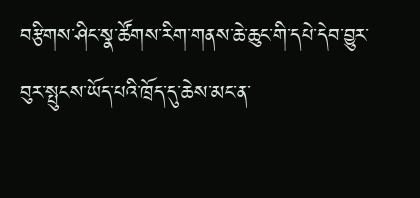བརྩིགས་ཤིང་སྣ་ཚོགས་རིག་གནས་ཆེ་ཆུང་གི་དཔེ་དེབ་བྱུར་བུར་སྤུངས་ཡོད་པའི་ཁྲོད་དུ་ཆེས་མང་ན་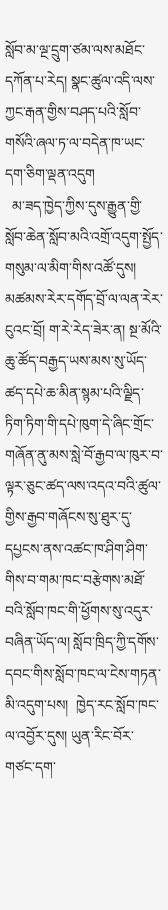སློབ་མ་ལྔ་དྲུག་ཙམ་ལས་མཐོང་དཀོན་པ་རེད། སྣང་ཚུལ་འདི་ལས་ཀྱང་རྒན་གྱིས་བཤད་པའི་སློབ་གསོའི་ཞལ་ཏ་ལ་བདེན་ཁ་ཡང་དག་ཅིག་ལྡན་འདུག
  མ་ཟད་ཁྱེད་ཀྱིས་དུས་རྒྱུན་གྱི་སློབ་ཆེན་སློབ་མའི་འགྲོ་འདུག་སྤྱོད་གསུམ་ལ་མིག་གིས་འཚོ་དུས། མཚམས་རེར་དགོད་བྲོ་ལ་ལན་རེར་ངུའང་བྲོ། ག་རེ་རེད་ཟེར་ན། སྔ་མོའི་ཆུ་ཚོད་བརྒྱད་ཡས་མས་སུ་ཡོད་ཚད་དཔེ་ཆ་མིན་སྙམ་པའི་ལྗིད་ཏིག་ཏིག་གི་དཔེ་ཁུག་དེ་ཞིང་གྲོང་གཞོན་ནུ་མས་སླེ་བོ་རྒྱབ་ལ་ཁུར་བ་ལྟར་ཅུང་ཚད་ལས་འདའ་བའི་ཚུལ་གྱིས་རྒྱབ་གཞོངས་སུ་ཐུར་དུ་དཔྱངས་ནས་འཚང་ཁ་ཤིག་ཤིག་གིས་བ་གམ་ཁང་བརྩེགས་མཐོ་བའི་སློབ་ཁང་གི་ཕྱོགས་སུ་འདུར་བཞིན་ཡོད་ལ། སློབ་ཁྲིད་ཀྱི་དགོས་དབང་གིས་སློབ་ཁང་ལ་ངེས་གཏན་མི་འདུག་པས།  ཁྱེད་རང་སློབ་ཁང་ལ་འབྱོར་དུས། ཡུན་རིང་བོར་གཙང་དག་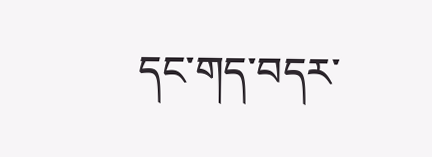དང་གད་བདར་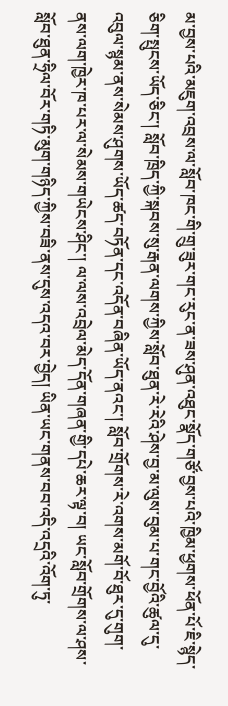མ་བྱས་པའི་མཇུག་འབྲས་ལ་སློབ་ཁང་གི་གྲུ་ཟུར་གང་རུང་ན་ཟས་ཤུན་འཐུང་སྣོད་གཙོ་བྱས་པའི་ཁྱིམ་ཕྱགས་ཕོན་པོ་ཇི་སྙེད་ཅིག་སྤུངས་ཡོད་ཅིང་། སློབ་ཁྲིད་ཀྱི་སྐབས་སུ་རྒན་ལགས་ཀྱིས་སློབ་ཐུན་རེ་རེའི་ཤེས་བྱ་མ་ལུས་བུམ་པ་གང་བྱོའི་ཚུལ་དུ་འབུལ་སྙམ་ནས་སེམས་ཤུགས་ཡོད་ཚད་བཏོན་དང་འདོན་བཞིན་ཡོད་ནའང་། སློབ་གྲོགས་རེ་འགས་མགོ་བོ་ཐུར་དུ་གུག་ནས་ལག་ཁྱེར་ཁ་པར་ལ་སེམས་གཡེངས་ཤིང་། ལ་ལས་འབྲེལ་མེད་དོན་གཞན་གྱི་དཔེ་ཆར་ལྟ་བ། ཡང་སློབ་གྲོགས་ལ་ཤས་སློབ་ཐུན་ཧྲིལ་བོར་གཏི་མུག་གཉིད་ཀྱིས་བཟི་ནས་དུས་འདའ་བར་བྱེད། ཡིན་ཡང་གནས་བབ་འདི་འདྲའི་འོག་ཏུ་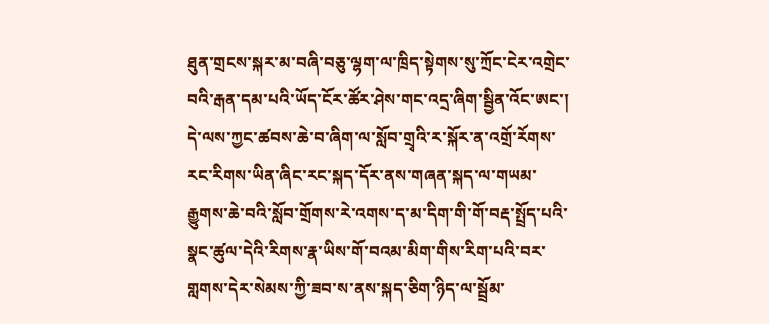ཐུན་གྲངས་སྐར་མ་བཞི་བཅུ་ལྷག་ལ་ཁྲིད་སྟེགས་སུ་ཀྲོང་ངེར་འགྲེང་བའི་རྒན་དམ་པའི་ཡོད་ངོར་ཚོར་ཤེས་གང་འདྲ་ཞིག་སྦྱིན་འོང་ཨང་།  དེ་ལས་ཀྱང་ཚབས་ཆེ་བ་ཞིག་ལ་སློབ་གྲྭའི་ར་སྐོར་ན་འགྲོ་རོགས་རང་རིགས་ཡིན་ཞིང་རང་སྐད་དོར་ནས་གཞན་སྐད་ལ་གཡམ་རྒྱུགས་ཆེ་བའི་སློབ་གྲོགས་རེ་འགས་ད་མ་དིག་གི་གོ་བརྡ་སྤྲོད་པའི་སྣང་ཚུལ་དེའི་རིགས་རྣ་ཡིས་གོ་བའམ་མིག་གིས་རིག་པའི་བར་གླགས་དེར་སེམས་ཀྱི་ཟབ་ས་ནས་སྐད་ཅིག་ཉིད་ལ་སྦྲོམ་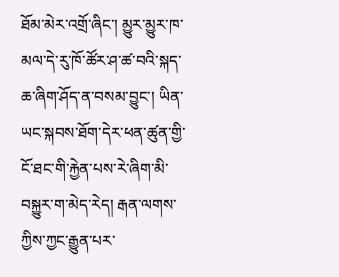ཐོམ་མེར་འགྲོ་ཞིང་། མྱུར་མྱུར་ཁ་མལ་དེ་རུ་ཁོ་ཚོར་ཤ་ཚ་བའི་སྐད་ཆ་ཞིག་ཤོད་ན་བསམ་བྱུང་། ཡིན་ཡང་སྐབས་ཐོག་དེར་ཕན་ཚུན་གྱི་ངོ་ཐང་གི་རྐྱེན་པས་རེ་ཞིག་མི་བསྐྱུར་ག་མེད་རེད། རྒན་ལགས་ཀྱིས་ཀྱང་རྒྱུན་པར་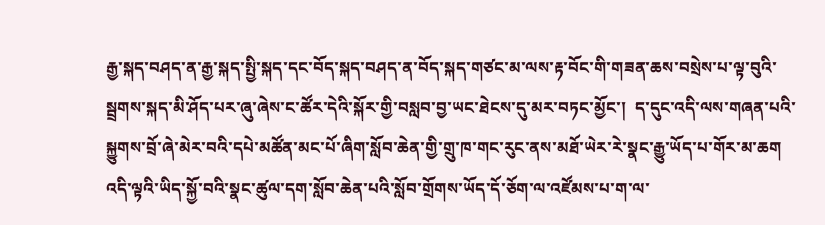རྒྱ་སྐད་བཤད་ན་རྒྱ་སྐད་སྤྱི་སྐད་དང་བོད་སྐད་བཤད་ན་བོད་སྐད་གཙང་མ་ལས་རྟ་བོང་གི་གཟན་ཆས་བསྲེས་པ་ལྟ་བུའི་སྦྲགས་སྐད་མི་ཤོད་པར་ཞུ་ཞེས་ང་ཚོར་དེའི་སྐོར་གྱི་བསླབ་བྱ་ཡང་ཐེངས་དུ་མར་བཏང་མྱོང་།  ད་དུང་འདི་ལས་གཞན་པའི་སྐྱུགས་བྲོ་ཞེ་མེར་བའི་དཔེ་མཚོན་མང་པོ་ཞིག་སློབ་ཆེན་གྱི་གྲུ་ཁ་གང་རུང་ནས་མཐོ་ཡེར་རེ་སྣང་རྒྱུ་ཡོད་པ་གོར་མ་ཆག
འདི་ལྟའི་ཡིད་སྐྱོ་བའི་སྣང་ཚུལ་དག་སློབ་ཆེན་པའི་སློབ་གྲོགས་ཡོད་དོ་ཅོག་ལ་འཛོམས་པ་ག་ལ་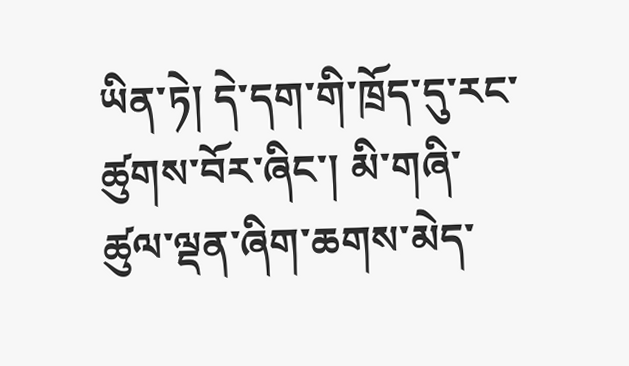ཡིན་ཏེ། དེ་དག་གི་ཁྲོད་དུ་རང་ཚུགས་བོར་ཞིང་། མི་གཞི་ཚུལ་ལྡན་ཞིག་ཆགས་མེད་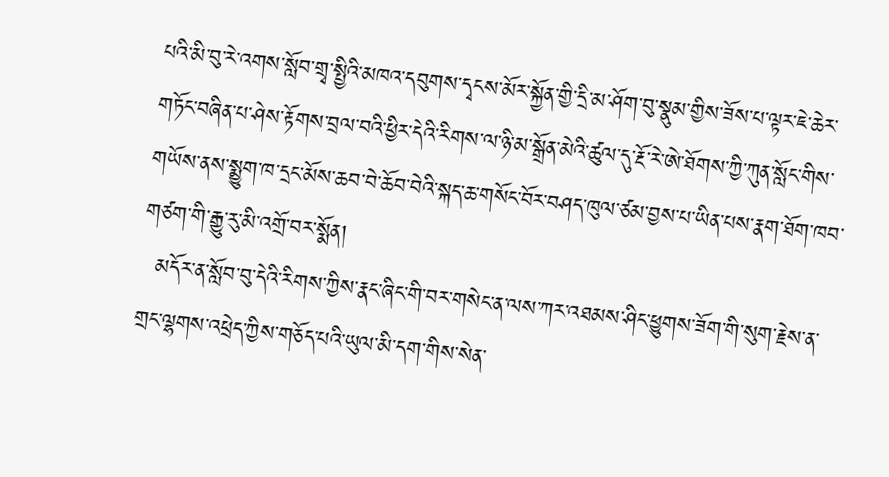པའི་མི་བུ་རེ་འགས་སློབ་གྲྭ་སྤྱིའི་མཁའ་དབུགས་དྭངས་མོར་སྐྱོན་གྱི་དྲི་མ་ཤོག་བུ་སྣུམ་གྱིས་ཟོས་པ་ལྟར་ཇེ་ཆེར་གཏོང་བཞིན་པ་ཤེས་རྟོགས་བྲལ་བའི་ཕྱིར་དེའི་རིགས་ལ་ཉི་མ་སྒྲོན་མེའི་ཚུལ་དུ་རྔོ་རེ་ཨེ་ཐོགས་ཀྱི་ཀུན་སློང་གིས་གཡོས་ནས་སྨྱུག་ཁ་དྲང་མོས་ཆབ་བེ་ཆོབ་བེའི་སྐད་ཆ་གསོང་བོར་བཤད་ཁུལ་ཙམ་བྱས་པ་ཡིན་པས་རྣག་ཐོག་ཁབ་གཙག་གི་རྒྱུ་རུ་མི་འགྲོ་བར་སྨོན།
  མདོར་ན་སློབ་བུ་དེའི་རིགས་ཀྱིས་རྣང་ཞིང་གི་བར་གསེང་ན་ལས་ཀར་འཐམས་ཤིང་ཕྱུགས་ཟོག་གི་སུག་རྗེས་ན་གྲང་ལྷགས་འཕྲེད་ཀྱིས་གཅོད་པའི་ཡུལ་མི་དག་གིས་སེན་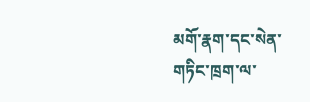མགོ་རྣག་དང་སེན་གཏིང་ཁྲག་ལ་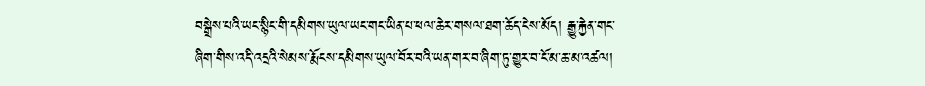བསྒྲེས་པའི་ཡང་སྙིང་གི་དམིགས་ཡུལ་ཡང་གང་ཡིན་པ་ཕལ་ཆེར་གསལ་ཐག་ཆོད་ངེས་མོད། རྒྱུ་རྐྱེན་གང་ཞིག་གིས་འདི་འདྲའི་སེམས་རྨོངས་དམིགས་ཡུལ་བོར་བའི་ཡན་གར་བ་ཞིག་ཏུ་གྱུར་བ་ངོ་མ་ཆ་མ་འཚལ།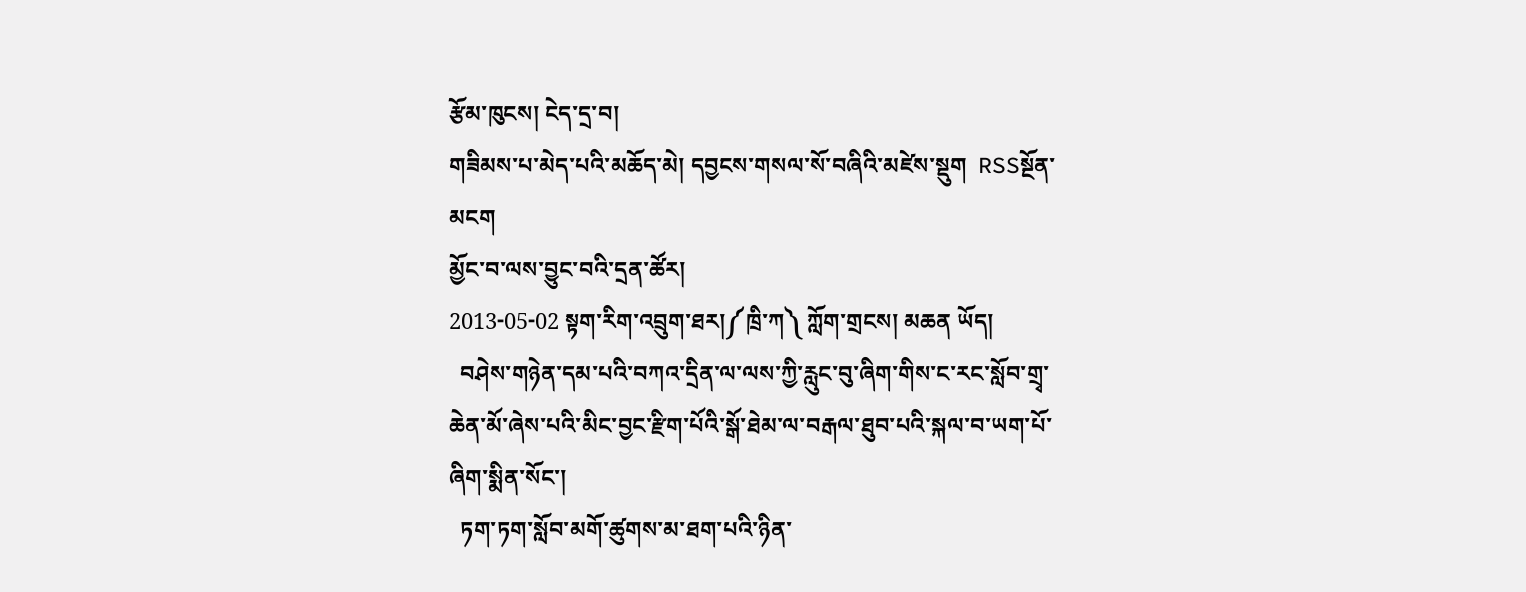རྩོམ་ཁུངས། ངེད་དྲ་བ།
གཟིམས་པ་མེད་པའི་མཆོད་མེ། དབྱངས་གསལ་སོ་བཞིའི་མཛེས་སྡུག  RSSསྔོན་མངག
མྱོང་བ་ལས་བྱུང་བའི་དྲན་ཚོར།
2013-05-02 སྟག་རིག་འབྲུག་ཐར།༼ཁྲི་ཀ༽ ཀློག་གྲངས། མཆན ཡོད།
  བཤེས་གཉེན་དམ་པའི་བཀའ་དྲིན་ལ་ལས་ཀྱི་རླུང་བུ་ཞིག་གིས་ང་རང་སློབ་གྲྭ་ཆེན་མོ་ཞེས་པའི་མིང་བྱང་རྫིག་པོའི་སྒོ་ཐེམ་ལ་བརྒལ་ཐུབ་པའི་སྐལ་བ་ཡག་པོ་ཞིག་སྨིན་སོང་།
  ཏག་ཏག་སློབ་མགོ་ཚུགས་མ་ཐག་པའི་ཉིན་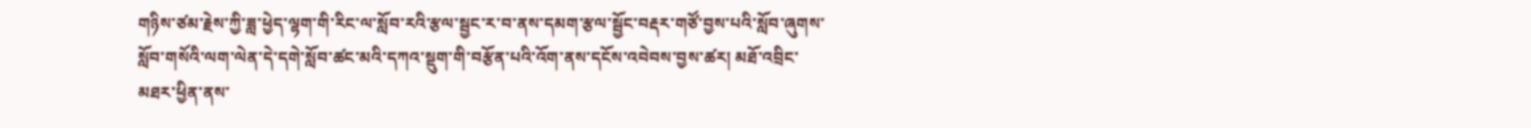གཉིས་ཙམ་རྗེས་ཀྱི་ཟླ་ཕྱེད་ལྷག་གི་རིང་ལ་སློབ་རའི་རྩལ་སྦྱང་ར་བ་ནས་དམག་རྩལ་སྦྱོང་བརྡར་གཙོ་བྱས་པའི་སློབ་ཞུགས་སློབ་གསོའི་ལག་ལེན་དེ་དགེ་སློབ་ཚང་མའི་དཀའ་སྡུག་གི་བརྩོན་པའི་འོག་ནས་དངོས་འབེབས་བྱས་ཚར། མཐོ་འབྲིང་མཐར་ཕྱིན་ནས་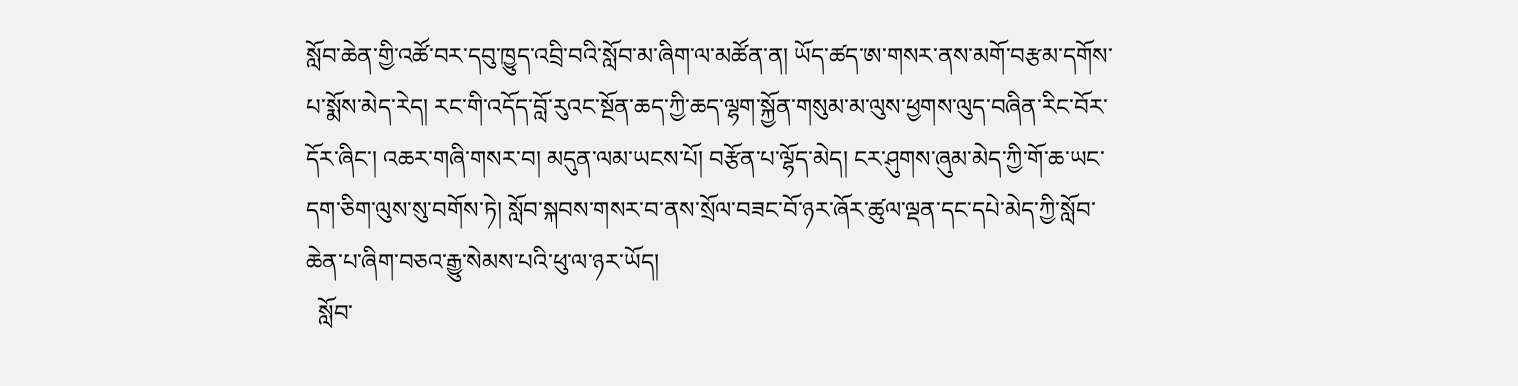སློབ་ཆེན་གྱི་འཚོ་བར་དབུ་ཁྱུད་འབྲི་བའི་སློབ་མ་ཞིག་ལ་མཚོན་ན། ཡོད་ཚད་ཨ་གསར་ནས་མགོ་བརྩམ་དགོས་པ་སྨོས་མེད་རེད། རང་གི་འདོད་བློ་རུའང་སྔོན་ཆད་ཀྱི་ཆད་ལྷག་སྐྱོན་གསུམ་མ་ལུས་ཕྱགས་ལུད་བཞིན་རིང་བོར་དོར་ཞིང་། འཆར་གཞི་གསར་བ། མདུན་ལམ་ཡངས་པོ། བརྩོན་པ་ལྷོད་མེད། ངར་ཤུགས་ཞུམ་མེད་ཀྱི་གོ་ཆ་ཡང་དག་ཅིག་ལུས་སུ་བགོས་ཏེ། སློབ་སྐབས་གསར་བ་ནས་སྲོལ་བཟང་བོ་ཉར་ཞོར་ཚུལ་ལྡན་དང་དཔེ་མེད་ཀྱི་སློབ་ཆེན་པ་ཞིག་བཅའ་རྒྱུ་སེམས་པའི་ཕུ་ལ་ཉར་ཡོད།
  སློབ་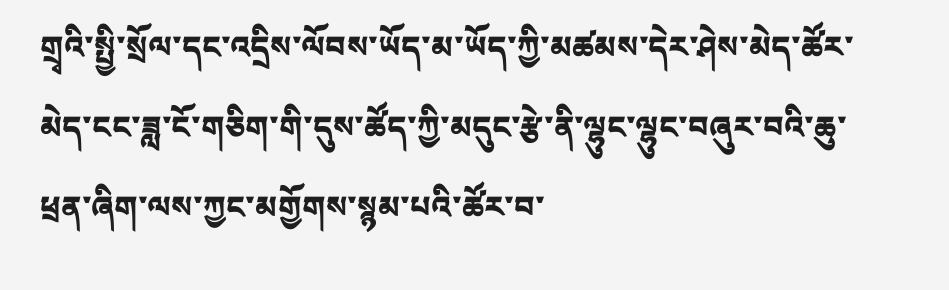གྲྭའི་སྤྱི་སྲོལ་དང་འདྲིས་ལོབས་ཡོད་མ་ཡོད་ཀྱི་མཚམས་དེར་ཤེས་མེད་ཚོར་མེད་ངང་ཟླ་ངོ་གཅིག་གི་དུས་ཚོད་ཀྱི་མདུང་རྩེ་ནི་ལྷུང་ལྷུང་བཞུར་བའི་ཆུ་ཕྲན་ཞིག་ལས་ཀྱང་མགྱོགས་སྙམ་པའི་ཚོར་བ་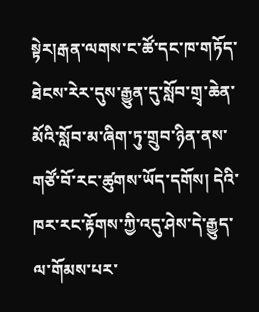སྟེར།རྒན་ལགས་ང་ཚོ་དང་ཁ་གཏོད་ཐེངས་རེར་དུས་རྒྱུན་དུ་སློབ་གྲྭ་ཆེན་མོའི་སློབ་མ་ཞིག་ཏུ་གྲུབ་ཉིན་ནས་གཙོ་བོ་རང་ཚུགས་ཡོད་དགོས། དེའི་ཁར་རང་རྟོགས་ཀྱི་འདུ་ཤེས་དེ་རྒྱུད་ལ་གོམས་པར་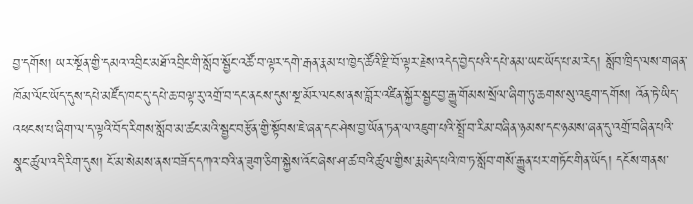བྱ་དགོས། ཡར་སྔོན་གྱི་དམའ་འབྲིང་མཐོ་འབྲིང་གི་སློབ་སྦྱོང་འཚོ་བ་ལྟར་དགེ་རྒན་རྣམ་པ་ཁྱེད་ཚོའི་རྫི་བོ་ལྟར་རྗེས་འདེད་བྱེད་པའི་དཔེ་ནམ་ཡང་ཡོད་པ་མ་རེད། སློབ་ཁྲིད་ལས་གཞན་ཁོམ་ལོང་ཡོད་དུས་དཔེ་མཛོད་ཁང་དུ་དཔེ་ཆ་བལྟ་རུ་འགྲོ་བ་དང་ནངས་དུས་སྔ་མོར་ལངས་ནས་བློར་འཛིན་སྐྱོར་སྦྱང་བྱ་རྒྱུ་གོམས་སྲོལ་ཞིག་ཏུ་ཆགས་སུ་འཇུག་དགོས། འོན་ཏེ་ཡིད་འཕངས་པ་ཞིག་ལ་ད་ལྟའི་བོད་རིགས་སློབ་མ་ཚང་མའི་སྦྱང་བརྩོན་གྱི་སྟོབས་ཇེ་ཞན་དང་ཤེས་བྱ་ཡོན་ཏན་ལ་འཇུག་པའི་སྤྲོ་བ་རིམ་བཞིན་ཉམས་དང་ཉམས་ཞན་དུ་འགྲོ་བཞིན་པའི་སྣང་ཚུལ་འདི་རིག་དུས། ངོ་མ་སེམས་ནས་བཟོད་དཀའ་བའི་ན་ཟུག་ཅིག་སྐྱེས་འོང་ཞེས་ཤ་ཚ་བའི་ཚུལ་གྱིས་རྨ་མེད་པའི་ཁ་ཏ་སློབ་གསོ་རྒྱུན་པར་གཏོང་གིན་ཡོད། དངོས་གནས་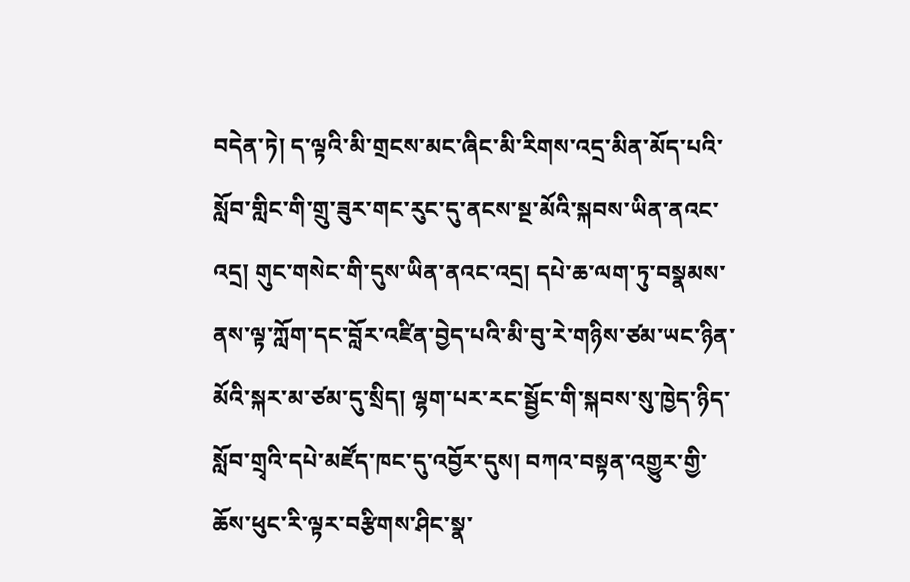བདེན་ཏེ། ད་ལྟའི་མི་གྲངས་མང་ཞིང་མི་རིགས་འདྲ་མིན་མོད་པའི་སློབ་གླིང་གི་གྲུ་ཟུར་གང་རུང་དུ་ནངས་སྔ་མོའི་སྐབས་ཡིན་ནའང་འདྲ། གུང་གསེང་གི་དུས་ཡིན་ནའང་འདྲ། དཔེ་ཆ་ལག་ཏུ་བསྣམས་ནས་ལྟ་ཀློག་དང་བློར་འཛིན་བྱེད་པའི་མི་བུ་རེ་གཉིས་ཙམ་ཡང་ཉིན་མོའི་སྐར་མ་ཙམ་དུ་སྲིད། ལྷག་པར་རང་སྦྱོང་གི་སྐབས་སུ་ཁྱེད་ཉིད་སློབ་གྲྭའི་དཔེ་མཛོད་ཁང་དུ་འབྱོར་དུས། བཀའ་བསྟན་འགྱུར་གྱི་ཆོས་ཕུང་རི་ལྟར་བརྩིགས་ཤིང་སྣ་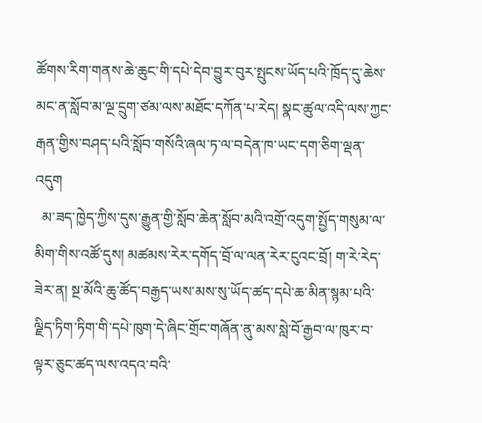ཚོགས་རིག་གནས་ཆེ་ཆུང་གི་དཔེ་དེབ་བྱུར་བུར་སྤུངས་ཡོད་པའི་ཁྲོད་དུ་ཆེས་མང་ན་སློབ་མ་ལྔ་དྲུག་ཙམ་ལས་མཐོང་དཀོན་པ་རེད། སྣང་ཚུལ་འདི་ལས་ཀྱང་རྒན་གྱིས་བཤད་པའི་སློབ་གསོའི་ཞལ་ཏ་ལ་བདེན་ཁ་ཡང་དག་ཅིག་ལྡན་འདུག
  མ་ཟད་ཁྱེད་ཀྱིས་དུས་རྒྱུན་གྱི་སློབ་ཆེན་སློབ་མའི་འགྲོ་འདུག་སྤྱོད་གསུམ་ལ་མིག་གིས་འཚོ་དུས། མཚམས་རེར་དགོད་བྲོ་ལ་ལན་རེར་ངུའང་བྲོ། ག་རེ་རེད་ཟེར་ན། སྔ་མོའི་ཆུ་ཚོད་བརྒྱད་ཡས་མས་སུ་ཡོད་ཚད་དཔེ་ཆ་མིན་སྙམ་པའི་ལྗིད་ཏིག་ཏིག་གི་དཔེ་ཁུག་དེ་ཞིང་གྲོང་གཞོན་ནུ་མས་སླེ་བོ་རྒྱབ་ལ་ཁུར་བ་ལྟར་ཅུང་ཚད་ལས་འདའ་བའི་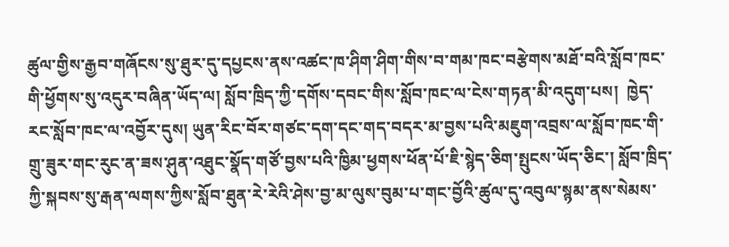ཚུལ་གྱིས་རྒྱབ་གཞོངས་སུ་ཐུར་དུ་དཔྱངས་ནས་འཚང་ཁ་ཤིག་ཤིག་གིས་བ་གམ་ཁང་བརྩེགས་མཐོ་བའི་སློབ་ཁང་གི་ཕྱོགས་སུ་འདུར་བཞིན་ཡོད་ལ། སློབ་ཁྲིད་ཀྱི་དགོས་དབང་གིས་སློབ་ཁང་ལ་ངེས་གཏན་མི་འདུག་པས།  ཁྱེད་རང་སློབ་ཁང་ལ་འབྱོར་དུས། ཡུན་རིང་བོར་གཙང་དག་དང་གད་བདར་མ་བྱས་པའི་མཇུག་འབྲས་ལ་སློབ་ཁང་གི་གྲུ་ཟུར་གང་རུང་ན་ཟས་ཤུན་འཐུང་སྣོད་གཙོ་བྱས་པའི་ཁྱིམ་ཕྱགས་ཕོན་པོ་ཇི་སྙེད་ཅིག་སྤུངས་ཡོད་ཅིང་། སློབ་ཁྲིད་ཀྱི་སྐབས་སུ་རྒན་ལགས་ཀྱིས་སློབ་ཐུན་རེ་རེའི་ཤེས་བྱ་མ་ལུས་བུམ་པ་གང་བྱོའི་ཚུལ་དུ་འབུལ་སྙམ་ནས་སེམས་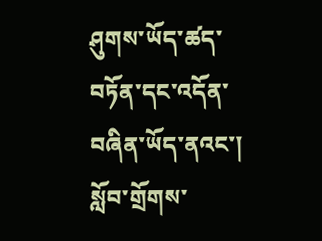ཤུགས་ཡོད་ཚད་བཏོན་དང་འདོན་བཞིན་ཡོད་ནའང་། སློབ་གྲོགས་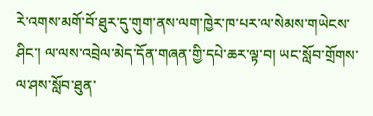རེ་འགས་མགོ་བོ་ཐུར་དུ་གུག་ནས་ལག་ཁྱེར་ཁ་པར་ལ་སེམས་གཡེངས་ཤིང་། ལ་ལས་འབྲེལ་མེད་དོན་གཞན་གྱི་དཔེ་ཆར་ལྟ་བ། ཡང་སློབ་གྲོགས་ལ་ཤས་སློབ་ཐུན་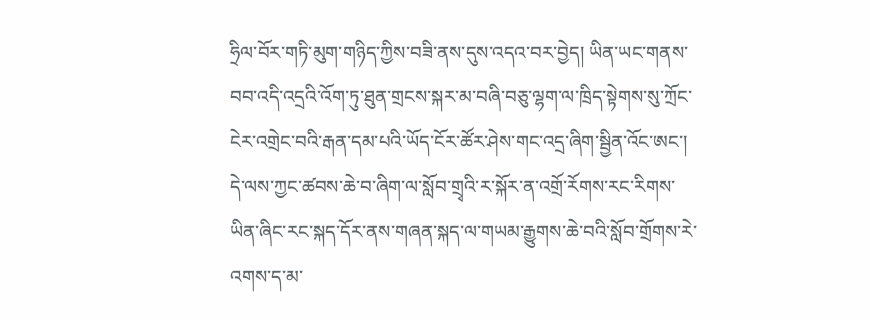ཧྲིལ་བོར་གཏི་མུག་གཉིད་ཀྱིས་བཟི་ནས་དུས་འདའ་བར་བྱེད། ཡིན་ཡང་གནས་བབ་འདི་འདྲའི་འོག་ཏུ་ཐུན་གྲངས་སྐར་མ་བཞི་བཅུ་ལྷག་ལ་ཁྲིད་སྟེགས་སུ་ཀྲོང་ངེར་འགྲེང་བའི་རྒན་དམ་པའི་ཡོད་ངོར་ཚོར་ཤེས་གང་འདྲ་ཞིག་སྦྱིན་འོང་ཨང་།  དེ་ལས་ཀྱང་ཚབས་ཆེ་བ་ཞིག་ལ་སློབ་གྲྭའི་ར་སྐོར་ན་འགྲོ་རོགས་རང་རིགས་ཡིན་ཞིང་རང་སྐད་དོར་ནས་གཞན་སྐད་ལ་གཡམ་རྒྱུགས་ཆེ་བའི་སློབ་གྲོགས་རེ་འགས་ད་མ་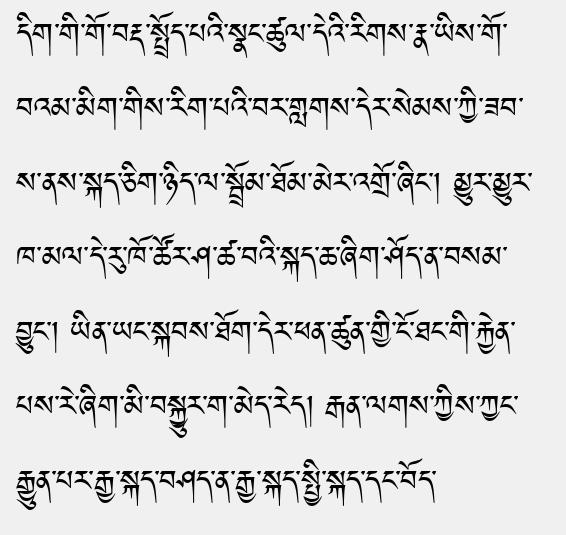དིག་གི་གོ་བརྡ་སྤྲོད་པའི་སྣང་ཚུལ་དེའི་རིགས་རྣ་ཡིས་གོ་བའམ་མིག་གིས་རིག་པའི་བར་གླགས་དེར་སེམས་ཀྱི་ཟབ་ས་ནས་སྐད་ཅིག་ཉིད་ལ་སྦྲོམ་ཐོམ་མེར་འགྲོ་ཞིང་། མྱུར་མྱུར་ཁ་མལ་དེ་རུ་ཁོ་ཚོར་ཤ་ཚ་བའི་སྐད་ཆ་ཞིག་ཤོད་ན་བསམ་བྱུང་། ཡིན་ཡང་སྐབས་ཐོག་དེར་ཕན་ཚུན་གྱི་ངོ་ཐང་གི་རྐྱེན་པས་རེ་ཞིག་མི་བསྐྱུར་ག་མེད་རེད། རྒན་ལགས་ཀྱིས་ཀྱང་རྒྱུན་པར་རྒྱ་སྐད་བཤད་ན་རྒྱ་སྐད་སྤྱི་སྐད་དང་བོད་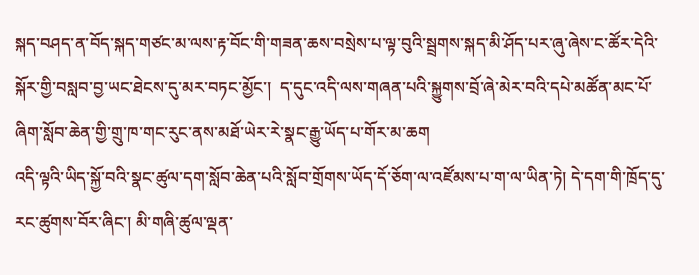སྐད་བཤད་ན་བོད་སྐད་གཙང་མ་ལས་རྟ་བོང་གི་གཟན་ཆས་བསྲེས་པ་ལྟ་བུའི་སྦྲགས་སྐད་མི་ཤོད་པར་ཞུ་ཞེས་ང་ཚོར་དེའི་སྐོར་གྱི་བསླབ་བྱ་ཡང་ཐེངས་དུ་མར་བཏང་མྱོང་།  ད་དུང་འདི་ལས་གཞན་པའི་སྐྱུགས་བྲོ་ཞེ་མེར་བའི་དཔེ་མཚོན་མང་པོ་ཞིག་སློབ་ཆེན་གྱི་གྲུ་ཁ་གང་རུང་ནས་མཐོ་ཡེར་རེ་སྣང་རྒྱུ་ཡོད་པ་གོར་མ་ཆག
འདི་ལྟའི་ཡིད་སྐྱོ་བའི་སྣང་ཚུལ་དག་སློབ་ཆེན་པའི་སློབ་གྲོགས་ཡོད་དོ་ཅོག་ལ་འཛོམས་པ་ག་ལ་ཡིན་ཏེ། དེ་དག་གི་ཁྲོད་དུ་རང་ཚུགས་བོར་ཞིང་། མི་གཞི་ཚུལ་ལྡན་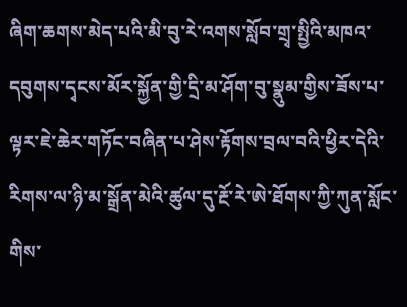ཞིག་ཆགས་མེད་པའི་མི་བུ་རེ་འགས་སློབ་གྲྭ་སྤྱིའི་མཁའ་དབུགས་དྭངས་མོར་སྐྱོན་གྱི་དྲི་མ་ཤོག་བུ་སྣུམ་གྱིས་ཟོས་པ་ལྟར་ཇེ་ཆེར་གཏོང་བཞིན་པ་ཤེས་རྟོགས་བྲལ་བའི་ཕྱིར་དེའི་རིགས་ལ་ཉི་མ་སྒྲོན་མེའི་ཚུལ་དུ་རྔོ་རེ་ཨེ་ཐོགས་ཀྱི་ཀུན་སློང་གིས་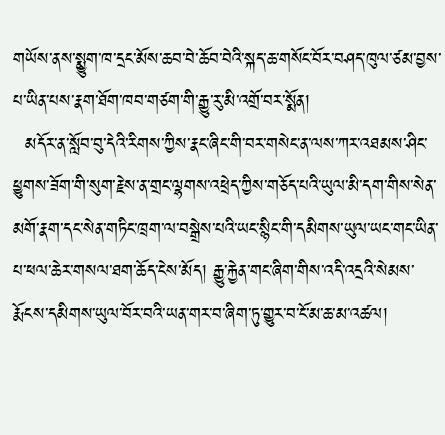གཡོས་ནས་སྨྱུག་ཁ་དྲང་མོས་ཆབ་བེ་ཆོབ་བེའི་སྐད་ཆ་གསོང་བོར་བཤད་ཁུལ་ཙམ་བྱས་པ་ཡིན་པས་རྣག་ཐོག་ཁབ་གཙག་གི་རྒྱུ་རུ་མི་འགྲོ་བར་སྨོན།
  མདོར་ན་སློབ་བུ་དེའི་རིགས་ཀྱིས་རྣང་ཞིང་གི་བར་གསེང་ན་ལས་ཀར་འཐམས་ཤིང་ཕྱུགས་ཟོག་གི་སུག་རྗེས་ན་གྲང་ལྷགས་འཕྲེད་ཀྱིས་གཅོད་པའི་ཡུལ་མི་དག་གིས་སེན་མགོ་རྣག་དང་སེན་གཏིང་ཁྲག་ལ་བསྒྲེས་པའི་ཡང་སྙིང་གི་དམིགས་ཡུལ་ཡང་གང་ཡིན་པ་ཕལ་ཆེར་གསལ་ཐག་ཆོད་ངེས་མོད། རྒྱུ་རྐྱེན་གང་ཞིག་གིས་འདི་འདྲའི་སེམས་རྨོངས་དམིགས་ཡུལ་བོར་བའི་ཡན་གར་བ་ཞིག་ཏུ་གྱུར་བ་ངོ་མ་ཆ་མ་འཚལ།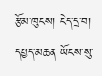རྩོམ་ཁུངས། ངེད་དྲ་བ།
དཔྱད་མཆན ཡོངས་སུ་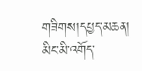གཟིགས།དཔྱད་མཆན།
མིང་མི་འགོད་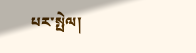པར་སྤེལ།